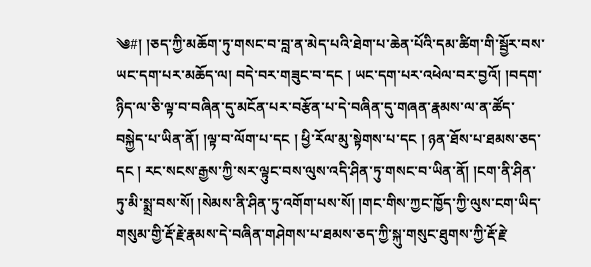༄#། །ཅད་ཀྱི་མཆོག་ཏུ་གསང་བ་བླ་ན་མེད་པའི་ཐེག་པ་ཆེན་པོའི་དམ་ཚིག་གི་སྦྱོར་བས་ཡང་དག་པར་མཆོད་ལ། བདེ་བར་གཟུང་བ་དང ། ཡང་དག་པར་འཕེལ་བར་བྱའོ། །བདག་ཉིད་ལ་ཅི་ལྟ་བ་བཞིན་དུ་མངོན་པར་བརྩོན་པ་དེ་བཞིན་དུ་གཞན་རྣམས་ལ་ན་ཚོད་བསྐྱེད་པ་ཡིན་ནོ། །ལྟ་བ་ལོག་པ་དང ། ཕྱི་རོལ་མུ་སྟེགས་པ་དང ། ཉན་ཐོས་པ་ཐམས་ཅད་དང ། རང་སངས་རྒྱས་ཀྱི་སར་ལྟུང་བས་ལུས་འདི་ཤིན་ཏུ་གསང་བ་ཡིན་ནོ། །ངག་ནི་ཤིན་ཏུ་མི་སྨྲ་བས་སོ། །སེམས་ནི་ཤིན་ཏུ་འགོག་པས་སོ། །གང་གིས་ཀྱང་ཁྱོད་ཀྱི་ལུས་ངག་ཡིད་གསུམ་གྱི་རྡོ་རྗེ་རྣམས་དེ་བཞིན་གཤེགས་པ་ཐམས་ཅད་ཀྱི་སྐུ་གསུང་ཐུགས་ཀྱི་རྡོ་རྗེ་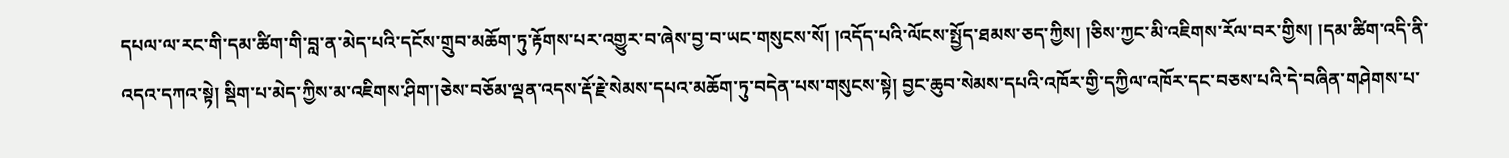དཔལ་ལ་རང་གི་དམ་ཚིག་གི་བླ་ན་མེད་པའི་དངོས་གྲུབ་མཆོག་ཏུ་རྟོགས་པར་འགྱུར་བ་ཞེས་བྱ་བ་ཡང་གསུངས་སོ། །འདོད་པའི་ལོངས་སྤྱོད་ཐམས་ཅད་ཀྱིས། །ཅིས་ཀྱང་མི་འཇིགས་རོལ་བར་གྱིས། །དམ་ཚིག་འདི་ནི་འདའ་དཀའ་སྟེ། སྡིག་པ་མེད་ཀྱིས་མ་འཇིགས་ཤིག་།ཅེས་བཅོམ་ལྡན་འདས་རྡོ་རྗེ་སེམས་དཔའ་མཆོག་ཏུ་བདེན་པས་གསུངས་སྟེ། བྱང་ཆུབ་སེམས་དཔའི་འཁོར་གྱི་དཀྱིལ་འཁོར་དང་བཅས་པའི་དེ་བཞིན་གཤེགས་པ་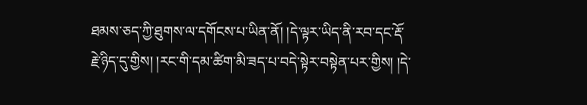ཐམས་ཅད་ཀྱི་ཐུགས་ལ་དགོངས་པ་ཡིན་ནོ། །དེ་ལྟར་ཡིད་ནི་རབ་དང་རྡོ་རྗེ་ཉིད་དུ་གྱིས། །རང་གི་དམ་ཚིག་མི་ཟད་པ་བདེ་སྟེར་བསྟེན་པར་གྱིས། །དེ་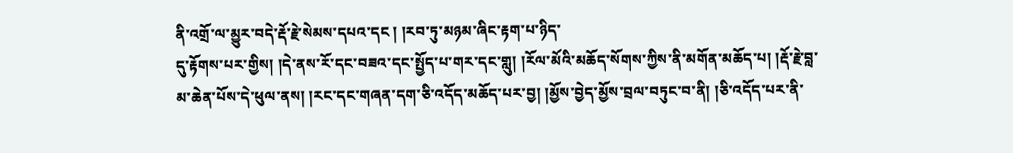ནི་འགྲོ་ལ་མྱུར་བདེ་རྡོ་རྗེ་སེམས་དཔའ་དང ། །རབ་ཏུ་མཉམ་ཞིང་རྟག་པ་ཉིད་
དུ་རྟོགས་པར་གྱིས། །དེ་ནས་རོ་དང་བཟའ་དང་སྤྱོད་པ་གར་དང་གླུ། །རོལ་མོའི་མཆོད་སོགས་ཀྱིས་ནི་མགོན་མཆོད་པ། །རྡོ་རྗེ་བླ་མ་ཆེན་པོས་དེ་ཕུལ་ནས། །རང་དང་གཞན་དག་ཅི་འདོད་མཆོད་པར་བྱ། །མྱོས་བྱེད་མྱོས་བྲལ་བཏུང་བ་ནི། །ཅི་འདོད་པར་ནི་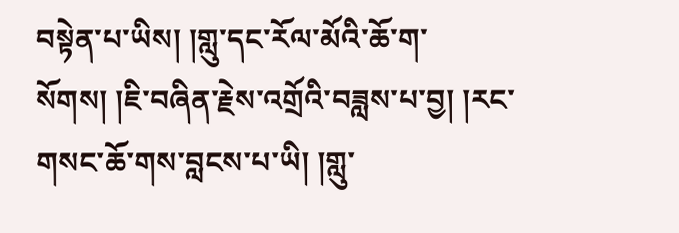བསྟེན་པ་ཡིས། །གླུ་དང་རོལ་མོའི་ཆོ་ག་སོགས། །ཇི་བཞིན་རྗེས་འགྲོའི་བཟླས་པ་བྱ། །རང་གསང་ཆོ་གས་བླངས་པ་ཡི། །གླུ་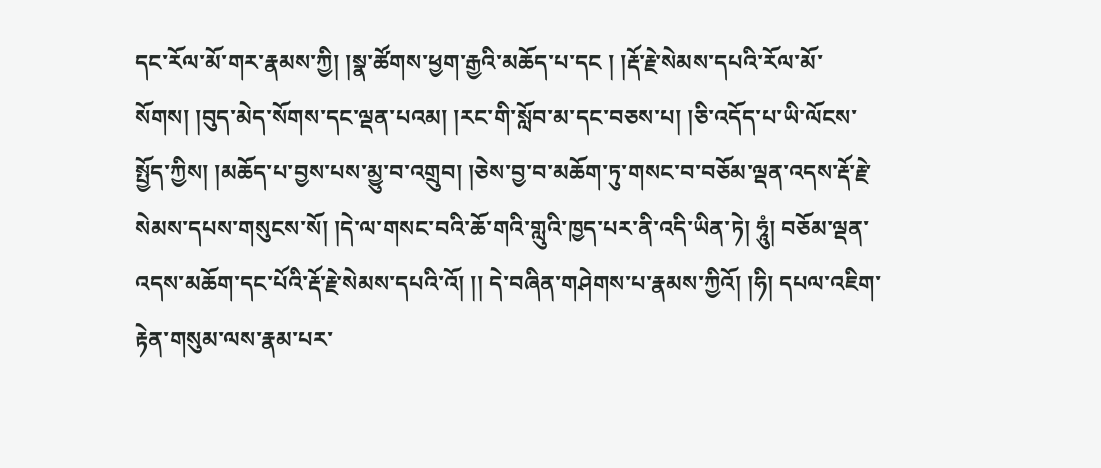དང་རོལ་མོ་གར་རྣམས་ཀྱི། །སྣ་ཚོགས་ཕྱག་རྒྱའི་མཆོད་པ་དང ། །རྡོ་རྗེ་སེམས་དཔའི་རོལ་མོ་སོགས། །བུད་མེད་སོགས་དང་ལྡན་པའམ། །རང་གི་སློབ་མ་དང་བཅས་པ། །ཅི་འདོད་པ་ཡི་ལོངས་སྤྱོད་ཀྱིས། །མཆོད་པ་བྱས་པས་མྱུ་བ་འགྲུབ། །ཅེས་བྱ་བ་མཆོག་ཏུ་གསང་བ་བཅོམ་ལྡན་འདས་རྡོ་རྗེ་སེམས་དཔས་གསུངས་སོ། །དེ་ལ་གསང་བའི་ཆོ་གའི་གླུའི་ཁྱད་པར་ནི་འདི་ཡིན་ཏེ། ཧཱུཾ། བཅོམ་ལྡན་འདས་མཆོག་དང་པོའི་རྡོ་རྗེ་སེམས་དཔའི་འོ། །། དེ་བཞིན་གཤེགས་པ་རྣམས་ཀྱིའོ། །ཧི། དཔལ་འཇིག་རྟེན་གསུམ་ལས་རྣམ་པར་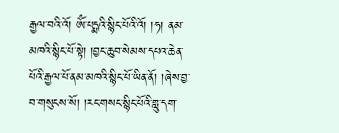རྒྱལ་བའི་འོ། ཨོཾ་པདྨའི་སྙིང་པོའི་འོ། །ཧ། ནམ་མཁའི་སྙིང་པོ་སྟེ། །བྱང་ཆུབ་སེམས་དཔའ་ཆེན་པོའི་རྒྱལ་པོ་ནམ་མཁའི་སྙིང་པོ་ཡིན་ནོ། །ཞེས་བྱ་བ་གསུངས་སོ། །རང་གསང་སྙིང་པོའི་གླུ་དག་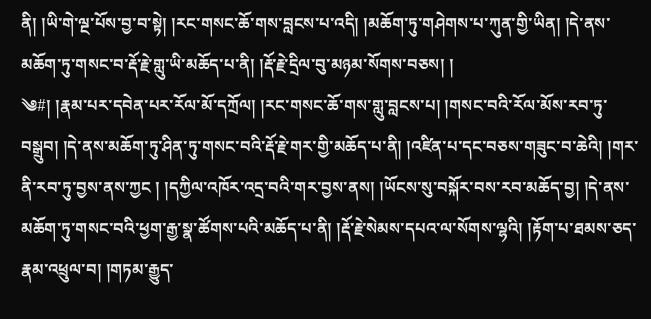ནི། །ཡི་གེ་ལྔ་པོས་བྱ་བ་སྟེ། །རང་གསང་ཆོ་གས་བླངས་པ་འདི། །མཆོག་ཏུ་གཤེགས་པ་ཀུན་གྱི་ཡིན། །དེ་ནས་མཆོག་ཏུ་གསང་བ་རྡོ་རྗེ་གླུ་ཡི་མཆོད་པ་ནི། །རྡོ་རྗེ་དྲིལ་བུ་མཉམ་སོགས་བཅས། །
༄#། །རྣམ་པར་དབེན་པར་རོལ་མོ་དཀྲོལ། །རང་གསང་ཆོ་གས་གླུ་བླངས་པ། །གསང་བའི་རོལ་མོས་རབ་ཏུ་བསྒྲུབ། །དེ་ནས་མཆོག་ཏུ་ཤིན་ཏུ་གསང་བའི་རྡོ་རྗེ་གར་གྱི་མཆོད་པ་ནི། །འཛིན་པ་དང་བཅས་གཟུང་བ་ཆེའི། །གར་ནི་རབ་ཏུ་བྱས་ནས་ཀྱང ། །དཀྱིལ་འཁོར་འདྲ་བའི་གར་བྱས་ནས། །ཡོངས་སུ་བསྐོར་བས་རབ་མཆོད་བྱ། །དེ་ནས་མཆོག་ཏུ་གསང་བའི་ཕྱག་རྒྱ་སྣ་ཚོགས་པའི་མཆོད་པ་ནི། །རྡོ་རྗེ་སེམས་དཔའ་ལ་སོགས་ལྷའི། །རྟོག་པ་ཐམས་ཅད་རྣམ་འཕྲུལ་བ། །གཏམ་རྒྱུད་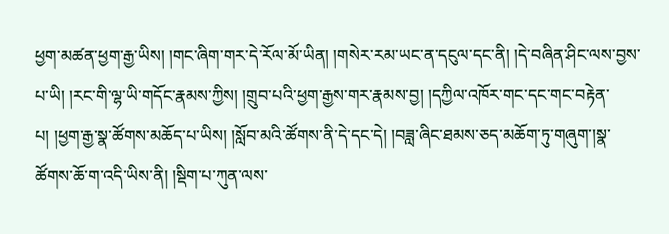ཕྱག་མཚན་ཕྱག་རྒྱ་ཡིས། །གང་ཞིག་གར་དེ་རོལ་མོ་ཡིན། །གསེར་རམ་ཡང་ན་དངུལ་དང་ནི། །དེ་བཞིན་ཤིང་ལས་བྱས་པ་ཡི། །རང་གི་ལྷ་ཡི་གདོང་རྣམས་ཀྱིས། །གྲུབ་པའི་ཕྱག་རྒྱས་གར་རྣམས་བྱ། །དཀྱིལ་འཁོར་གང་དང་གང་བརྟེན་པ། །ཕྱག་རྒྱ་སྣ་ཚོགས་མཆོད་པ་ཡིས། །སློབ་མའི་ཚོགས་ནི་དེ་དང་དེ། །བཟླ་ཞིང་ཐམས་ཅད་མཆོག་ཏུ་གཞུག་།སྣ་ཚོགས་ཆོ་ག་འདི་ཡིས་ནི། །སྡིག་པ་ཀུན་ལས་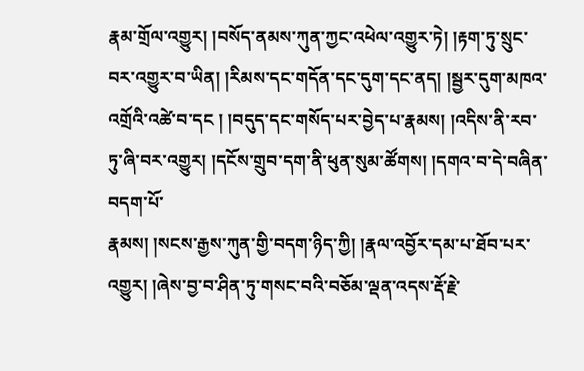རྣམ་གྲོལ་འགྱུར། །བསོད་ནམས་ཀུན་ཀྱང་འཕེལ་འགྱུར་ཏེ། །རྟག་ཏུ་སྲུང་བར་འགྱུར་བ་ཡིན། །རིམས་དང་གདོན་དང་དུག་དང་ནད། །སྦྱར་དུག་མཁའ་འགྲོའི་འཚེ་བ་དང ། །བདུད་དང་གསོད་པར་བྱེད་པ་རྣམས། །འདིས་ནི་རབ་ཏུ་ཞི་བར་འགྱུར། །དངོས་གྲུབ་དག་ནི་ཕུན་སུམ་ཚོགས། །དགའ་བ་དེ་བཞིན་བདག་པོ་
རྣམས། །སངས་རྒྱས་ཀུན་གྱི་བདག་ཉིད་ཀྱི། །རྣལ་འབྱོར་དམ་པ་ཐོབ་པར་འགྱུར། །ཞེས་བྱ་བ་ཤིན་ཏུ་གསང་བའི་བཅོམ་ལྡན་འདས་རྡོ་རྗེ་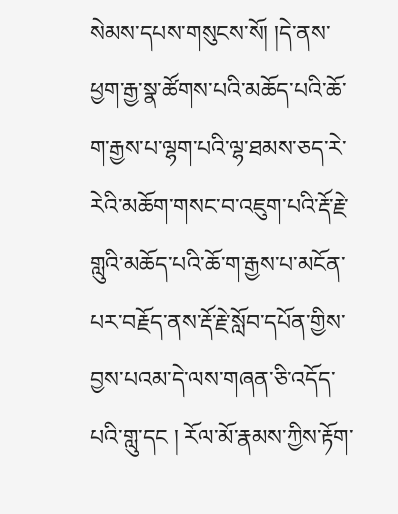སེམས་དཔས་གསུངས་སོ། །དེ་ནས་ཕྱག་རྒྱ་སྣ་ཚོགས་པའི་མཆོད་པའི་ཆོ་ག་རྒྱས་པ་ལྷག་པའི་ལྷ་ཐམས་ཅད་རེ་རེའི་མཆོག་གསང་བ་འཇུག་པའི་རྡོ་རྗེ་གླུའི་མཆོད་པའི་ཆོ་ག་རྒྱས་པ་མངོན་པར་བརྗོད་ནས་རྡོ་རྗེ་སློབ་དཔོན་གྱིས་བྱས་པའམ་དེ་ལས་གཞན་ཅི་འདོད་པའི་གླུ་དང ། རོལ་མོ་རྣམས་ཀྱིས་རྟོག་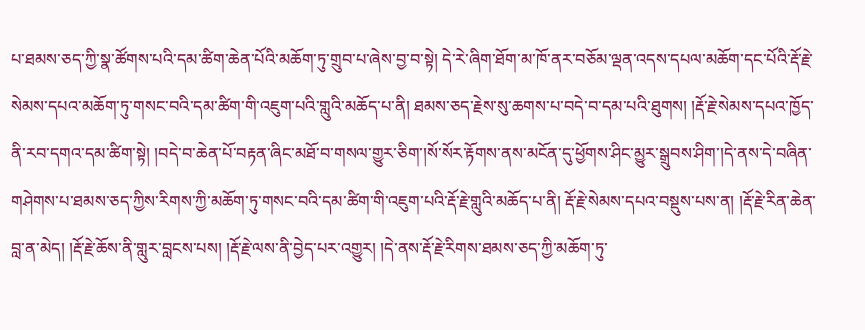པ་ཐམས་ཅད་ཀྱི་སྣ་ཚོགས་པའི་དམ་ཚིག་ཆེན་པོའི་མཆོག་ཏུ་གྲུབ་པ་ཞེས་བྱ་བ་སྟེ། དེ་རེ་ཞིག་ཐོག་མ་ཁོ་ནར་བཅོམ་ལྡན་འདས་དཔལ་མཆོག་དང་པོའི་རྡོ་རྗེ་སེམས་དཔའ་མཆོག་ཏུ་གསང་བའི་དམ་ཚིག་གི་འཇུག་པའི་གླུའི་མཆོད་པ་ནི། ཐམས་ཅད་རྗེས་སུ་ཆགས་པ་བདེ་བ་དམ་པའི་ཐུགས། །རྡོ་རྗེ་སེམས་དཔའ་ཁྱོད་ནི་རབ་དགའ་དམ་ཚིག་སྟེ། །བདེ་བ་ཆེན་པོ་བརྟན་ཞིང་མཐོ་བ་གསལ་གྱུར་ཅིག་།སོ་སོར་རྟོགས་ནས་མངོན་དུ་ཕྱོགས་ཤིང་མྱུར་སྒྲུབས་ཤིག་།དེ་ནས་དེ་བཞིན་གཤེགས་པ་ཐམས་ཅད་ཀྱིས་རིགས་ཀྱི་མཆོག་ཏུ་གསང་བའི་དམ་ཚིག་གི་འཇུག་པའི་རྡོ་རྗེ་གླུའི་མཆོད་པ་ནི། རྡོ་རྗེ་སེམས་དཔའ་བསྡུས་པས་ན། །རྡོ་རྗེ་རིན་ཆེན་བླ་ན་མེད། །རྡོ་རྗེ་ཆོས་ནི་གླུར་བླངས་པས། །རྡོ་རྗེ་ལས་ནི་བྱེད་པར་འགྱུར། །དེ་ནས་རྡོ་རྗེ་རིགས་ཐམས་ཅད་ཀྱི་མཆོག་ཏུ་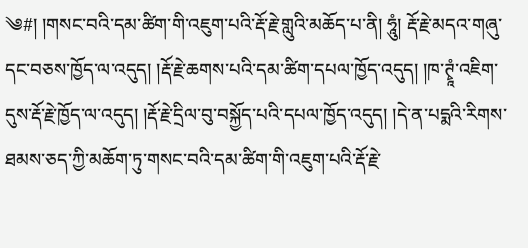༄#། །གསང་བའི་དམ་ཚིག་གི་འཇུག་པའི་རྡོ་རྗེ་གླུའི་མཆོད་པ་ནི། ཧཱུཾ། རྡོ་རྗེ་མདའ་གཞུ་དང་བཅས་ཁྱོད་ལ་འདུད། །རྡོ་རྗེ་ཆགས་པའི་དམ་ཚིག་དཔལ་ཁྱོད་འདུད། །ཁ་ཊྭཱཾ་འཇིག་དུས་རྡོ་རྗེ་ཁྱོད་ལ་འདུད། །རྡོ་རྗེ་དྲིལ་བུ་བསྐྱོད་པའི་དཔལ་ཁྱོད་འདུད། །དེ་ན་པདྨའི་རིགས་ཐམས་ཅད་ཀྱི་མཆོག་ཏུ་གསང་བའི་དམ་ཚིག་གི་འཇུག་པའི་རྡོ་རྗེ་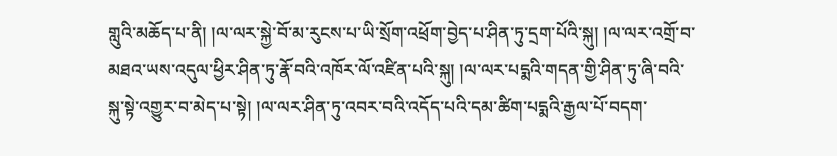གླུའི་མཆོད་པ་ནི། །ལ་ལར་སྐྱེ་བོ་མ་རུངས་པ་ཡི་སྲོག་འཕྲོག་བྱེད་པ་ཤིན་ཏུ་དྲག་པོའི་སྐུ། །ལ་ལར་འགྲོ་བ་མཐའ་ཡས་འདུལ་ཕྱིར་ཤིན་ཏུ་རྣོ་བའི་འཁོར་ལོ་འཛིན་པའི་སྐུ། །ལ་ལར་པདྨའི་གདན་གྱི་ཤིན་ཏུ་ཞི་བའི་སྐུ་སྟེ་འགྱུར་བ་མེད་པ་སྟེ། །ལ་ལར་ཤིན་ཏུ་འབར་བའི་འདོད་པའི་དམ་ཚིག་པདྨའི་རྒྱལ་པོ་བདག་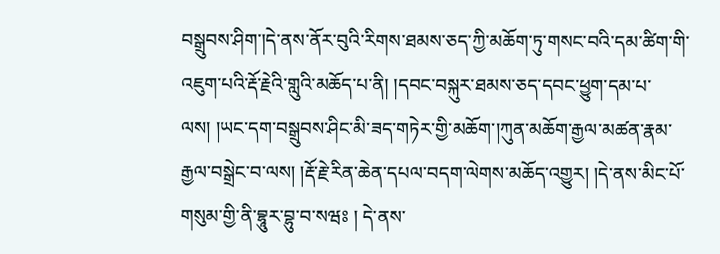བསྒྲུབས་ཤིག་།དེ་ནས་ནོར་བུའི་རིགས་ཐམས་ཅད་ཀྱི་མཆོག་ཏུ་གསང་བའི་དམ་ཚིག་གི་འཇུག་པའི་རྡོ་རྗེའི་གླུའི་མཆོད་པ་ནི། །དབང་བསྐུར་ཐམས་ཅད་དབང་ཕྱུག་དམ་པ་ལས། །ཡང་དག་བསྒྲུབས་ཤིང་མི་ཟད་གཏེར་གྱི་མཆོག་།ཀུན་མཆོག་རྒྱལ་མཚན་རྣམ་རྒྱལ་བསྒྲེང་བ་ལས། །རྡོ་རྗེ་རིན་ཆེན་དཔལ་བདག་ལེགས་མཆོད་འགྱུར། །དེ་ནས་མིང་པོ་གསུམ་གྱི་ནི་བྷཱུར་བྷུ་བ་སཝཿ ། དེ་ནས་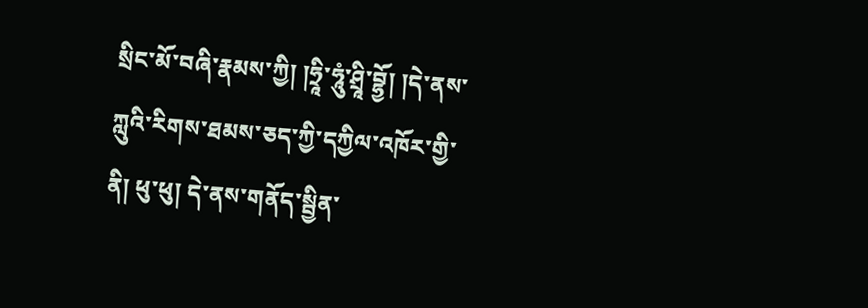སྲིང་མོ་བཞི་རྣམས་ཀྱི། །ཧྲཱི་ཧཱུཾ་ཤྲཱི་བྷྱོ། །དེ་ནས་ཀླུའི་རིགས་ཐམས་ཅད་ཀྱི་དཀྱིལ་འཁོར་གྱི་ནི། ཕུ་ཕུ། དེ་ནས་གནོད་སྦྱིན་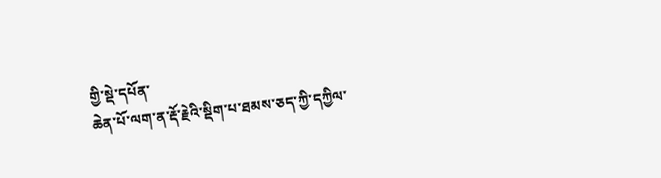གྱི་སྡེ་དཔོན་
ཆེན་པོ་ལག་ན་རྡོ་རྗེའི་སྡིག་པ་ཐམས་ཅད་ཀྱི་དཀྱིལ་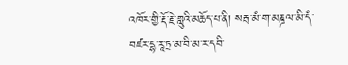འཁོར་གྱི་རྡོ་རྗེ་གླུའི་མཆོད་པ་ནི། སརྦ་མཾ་ག་མཎྜལ་མི་དཾ་བཛར་དྷ་རཱ་ཏྲ་མ་བི་མ་ར་དབི་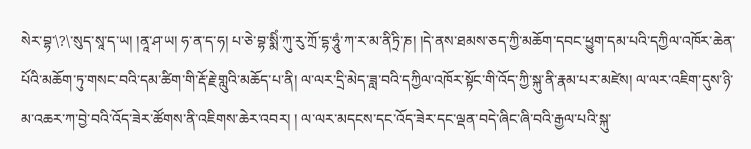སེར་བྷ་\?\་སུད་སཱ་ད་ཡ། །ནཱ་ཤ་ཡ། ཧ་ན་ད་ཧ། པ་ཅེ་བྷ་སྨིཾ་ཀུ་རུ་ཀྲོ་དྷ་ཧཱུཾ་ཀ་ར་མ་ནིཏྲི་ཎ། །དེ་ནས་ཐམས་ཅད་ཀྱི་མཆོག་དབང་ཕྱུག་དམ་པའི་དཀྱིལ་འཁོར་ཆེན་པོའི་མཆོག་ཏུ་གསང་བའི་དམ་ཚིག་གི་རྡོ་རྗེ་གླུའི་མཆོད་པ་ནི། ལ་ལར་དྲི་མེད་ཟླ་བའི་དཀྱིལ་འཁོར་སྟོང་གི་འོད་ཀྱི་སྐུ་ནི་རྣམ་པར་མཛེས། ལ་ལར་འཇིག་དུས་ཉི་མ་འཆར་ཀ་བྱེ་བའི་འོད་ཟེར་ཚོགས་ནི་འཇིགས་ཆེར་འབར། ། ལ་ལར་མདངས་དང་འོད་ཟེར་དང་ལྡན་བདེ་ཞིང་ཞི་བའི་རྒྱལ་པའི་སྐུ་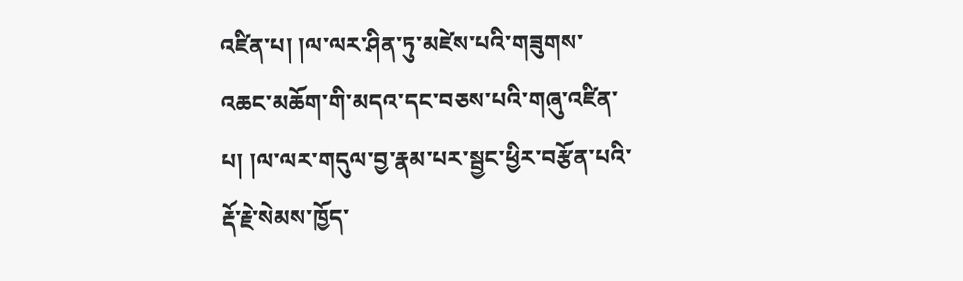འཛིན་པ། །ལ་ལར་ཤིན་ཏུ་མཛེས་པའི་གཟུགས་འཆང་མཆོག་གི་མདའ་དང་བཅས་པའི་གཞུ་འཛིན་པ། །ལ་ལར་གདུལ་བྱ་རྣམ་པར་སྦྱང་ཕྱིར་བརྩོན་པའི་རྡོ་རྗེ་སེམས་ཁྱོད་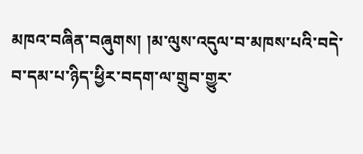མཁའ་བཞིན་བཞུགས། །མ་ལུས་འདུལ་བ་མཁས་པའི་བདེ་བ་དམ་པ་ཉིད་ཕྱིར་བདག་ལ་གྲུབ་གྱུར་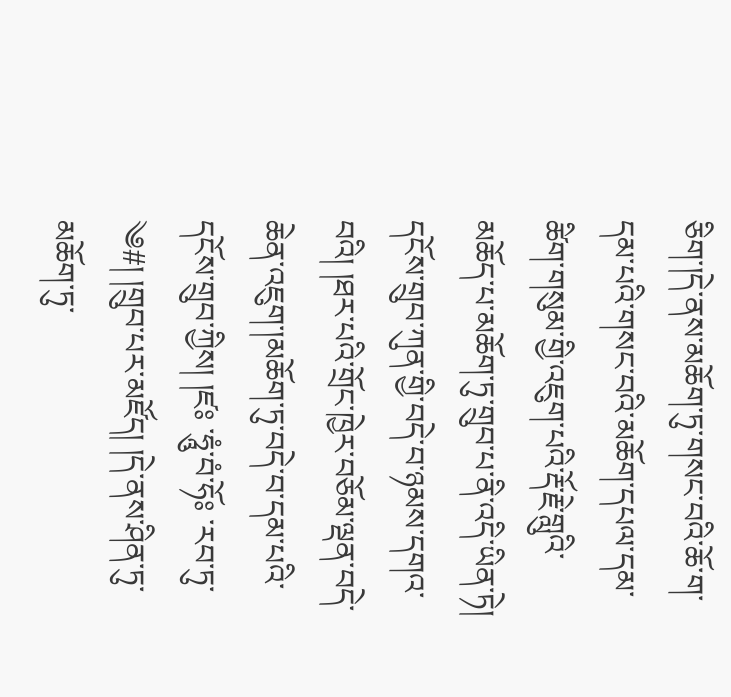ཅིག་།དེ་ནས་མཆོག་ཏུ་གསང་བའི་ཆོ་ག་དམ་པའི་གསང་བའི་མཆོག་དཔལ་དམ་ཚིག་གསུམ་གྱི་འཇུག་པའི་རྡོ་རྗེ་གླུའི་མཆོད་པ་མཆོག་ཏུ་གྲུབ་པ་ནི་འདི་ཡིན་ཏེ། དངོས་གྲུབ་ཀུན་གྱི་བདེ་བ་ཉམས་དགའ་བའི། །ཐར་པའི་གྲོང་ཁྱེར་བཅོམ་ལྡན་བདེ་ཆེན་འཇུག་།མཆོག་ཏུ་བདེ་བ་དམ་པའི་དངོས་གྲུབ་ཀྱིས། །ཛཿ ་ཧཱུཾ་བཾ་ཧོཿ ་རབ་ཏུ་
༄#། །གྲུབ་པར་མཛོད། །དེ་ནས་ཤིན་ཏུ་མཆོག་ཏུ་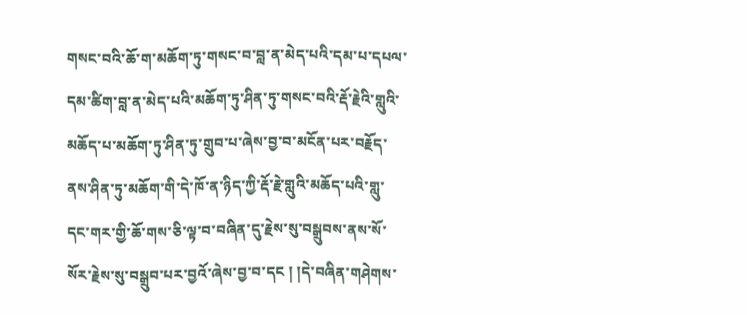གསང་བའི་ཆོ་ག་མཆོག་ཏུ་གསང་བ་བླ་ན་མེད་པའི་དམ་པ་དཔལ་དམ་ཚིག་བླ་ན་མེད་པའི་མཆོག་ཏུ་ཤིན་ཏུ་གསང་བའི་རྡོ་རྗེའི་གླུའི་མཆོད་པ་མཆོག་ཏུ་ཤིན་ཏུ་གྲུབ་པ་ཞེས་བྱ་བ་མངོན་པར་བརྗོད་ནས་ཤིན་ཏུ་མཆོག་གི་དེ་ཁོ་ན་ཉིད་ཀྱི་རྡོ་རྗེ་གླུའི་མཆོད་པའི་གླུ་དང་གར་གྱི་ཆོ་གས་ཅི་ལྟ་བ་བཞིན་དུ་རྗེས་སུ་བསྒྲུབས་ནས་སོ་སོར་རྗེས་སུ་བསྒྲུབ་པར་བྱའོ་ཞེས་བྱ་བ་དང ། །དེ་བཞིན་གཤེགས་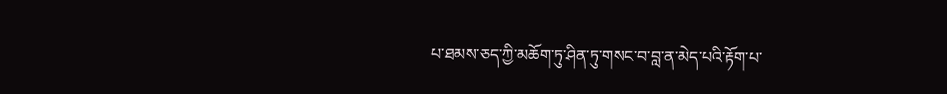པ་ཐམས་ཅད་ཀྱི་མཆོག་ཏུ་ཤིན་ཏུ་གསང་བ་བླ་ན་མེད་པའི་རྟོག་པ་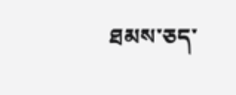ཐམས་ཅད་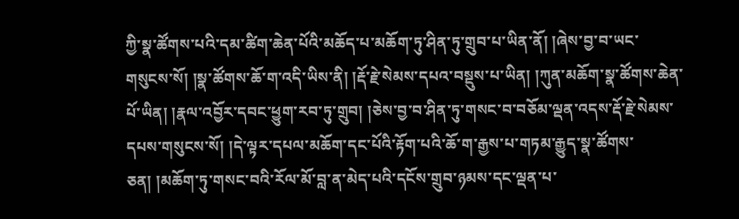ཀྱི་སྣ་ཚོགས་པའི་དམ་ཚིག་ཆེན་པོའི་མཆོད་པ་མཆོག་ཏུ་ཤིན་ཏུ་གྲུབ་པ་ཡིན་ནོ། །ཞེས་བྱ་བ་ཡང་གསུངས་སོ། །སྣ་ཚོགས་ཆོ་ག་འདི་ཡིས་ནི། །རྡོ་རྗེ་སེམས་དཔའ་བསྡུས་པ་ཡིན། །ཀུན་མཆོག་སྣ་ཚོགས་ཆེན་པོ་ཡིན། །རྣལ་འབྱོར་དབང་ཕྱུག་རབ་ཏུ་གྲུབ། །ཅེས་བྱ་བ་ཤིན་ཏུ་གསང་བ་བཅོམ་ལྡན་འདས་རྡོ་རྗེ་སེམས་དཔས་གསུངས་སོ། །དེ་ལྟར་དཔལ་མཆོག་དང་པོའི་རྟོག་པའི་ཆོ་ག་རྒྱས་པ་གཏམ་རྒྱུད་སྣ་ཚོགས་ཅན། །མཆོག་ཏུ་གསང་བའི་རོལ་མོ་བླ་ན་མེད་པའི་དངོས་གྲུབ་ཉམས་དང་ལྡན་པ་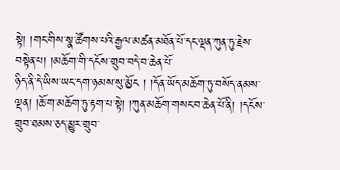སྟེ། །གང་གིས་སྣ་ཚོགས་པའི་རྒྱལ་མཚན་མཐོན་པོ་དང་ལྡན་ཀུན་ཏུ་རྗེས་བསྟེན་པ། །མཆོག་གི་དངོས་གྲུབ་བདེ་བ་ཆེན་པོ་
ཉིད་ནི་དེ་ཡིས་ཡང་དག་ཉམས་སུ་མྱོང ། །དོན་ཡོད་མཆོག་ཏུ་བསོད་ནམས་ལྡན། །ཆོ་ག་མཆོག་ཏུ་རྟག་པ་སྟེ། །ཀུན་མཆོག་གསང་བ་ཆེན་པོ་ནི། །དངོས་གྲུབ་ཐམས་ཅད་མྱུར་གྲུབ་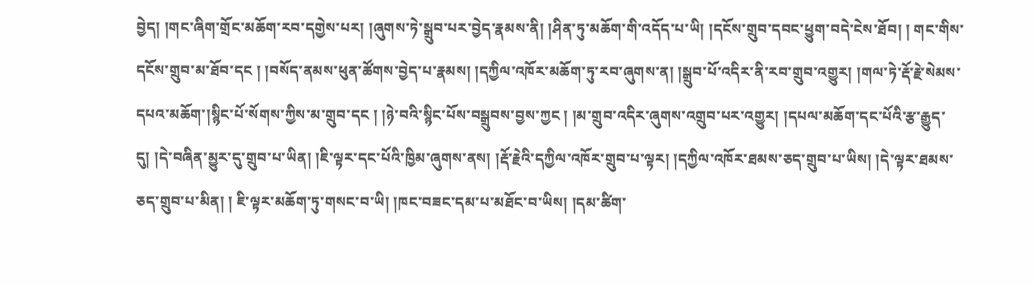བྱེད། །གང་ཞིག་གྲོང་མཆོག་རབ་དགྱེས་པར། །ཞུགས་ཏེ་སྒྲུབ་པར་བྱེད་རྣམས་ནི། །ཤིན་ཏུ་མཆོག་གི་འདོད་པ་ཡི། །དངོས་གྲུབ་དབང་ཕྱུག་བདེ་ངེས་ཐོབ། ། གང་གིས་དངོས་གྲུབ་མ་ཐོབ་དང ། །བསོད་ནམས་ཕུན་ཚོགས་བྱེད་པ་རྣམས། །དཀྱིལ་འཁོར་མཆོག་ཏུ་རབ་ཞུགས་ན། །སྒྲུབ་པོ་འདིར་ནི་རབ་གྲུབ་འགྱུར། །གལ་ཏེ་རྡོ་རྗེ་སེམས་དཔའ་མཆོག་།སྙིང་པོ་སོགས་ཀྱིས་མ་གྲུབ་དང ། །ཉེ་བའི་སྙིང་པོས་བསྒྲུབས་བྱས་ཀྱང ། །མ་གྲུབ་འདིར་ཞུགས་འགྲུབ་པར་འགྱུར། །དཔལ་མཆོག་དང་པོའི་རྩ་རྒྱུད་དུ། །དེ་བཞིན་མྱུར་དུ་གྲུབ་པ་ཡིན། །ཇི་ལྟར་དང་པོའི་ཁྱིམ་ཞུགས་ནས། །རྡོ་རྗེའི་དཀྱིལ་འཁོར་གྲུབ་པ་ལྟར། །དཀྱིལ་འཁོར་ཐམས་ཅད་གྲུབ་པ་ཡིས། །དེ་ལྟར་ཐམས་ཅད་གྲུབ་པ་མིན། ། ཇི་ལྟར་མཆོག་ཏུ་གསང་བ་ཡི། །ཁང་བཟང་དམ་པ་མཐོང་བ་ཡིས། །དམ་ཚིག་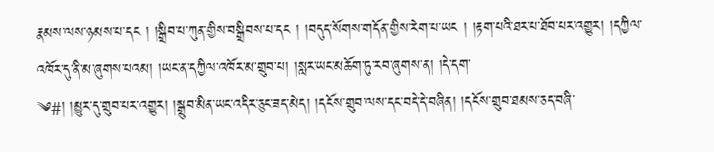རྣམས་ལས་ཉམས་པ་དང ། །སྒྲིབ་པ་ཀུན་གྱིས་བསྒྲིབས་པ་དང ། །བདུད་སོགས་གདོན་གྱིས་རེག་པ་ཡང ། །རྟག་པའི་ཐར་པ་ཐོབ་པར་འགྱུར། །དཀྱིལ་འཁོར་དུ་ནི་མ་ཞུགས་པའམ། །ཡང་ན་དཀྱིལ་འཁོར་མ་གྲུབ་པ། །སླར་ཡང་མཆོག་ཏུ་རབ་ཞུགས་ན། །དེ་དག་
༄#། །མྱུར་དུ་གྲུབ་པར་འགྱུར། །སྒྲུབ་མིན་ཡང་འདིར་ཅུང་ཟད་མེད། །དངོས་གྲུབ་ལས་དང་བདེ་དེ་བཞིན། །དངོས་གྲུབ་ཐམས་ཅད་བཞི་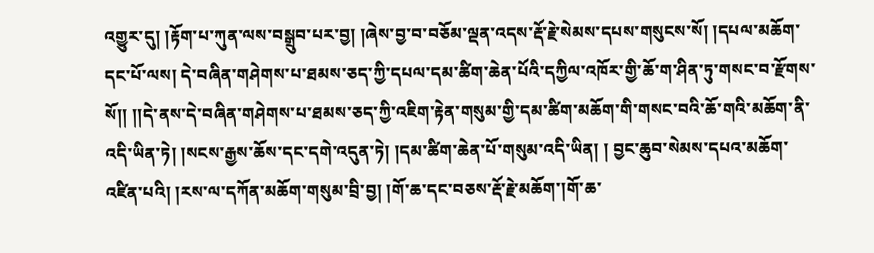འགྱུར་དུ། །རྟོག་པ་ཀུན་ལས་བསྒྲུབ་པར་བྱ། །ཞེས་བྱ་བ་བཅོམ་ལྡན་འདས་རྡོ་རྗེ་སེམས་དཔས་གསུངས་སོ། །དཔལ་མཆོག་དང་པོ་ལས། དེ་བཞིན་གཤེགས་པ་ཐམས་ཅད་ཀྱི་དཔལ་དམ་ཚིག་ཆེན་པོའི་དཀྱིལ་འཁོར་གྱི་ཆོ་ག་ཤིན་ཏུ་གསང་བ་རྫོགས་སོ།། །།དེ་ནས་དེ་བཞིན་གཤེགས་པ་ཐམས་ཅད་ཀྱི་འཇིག་རྟེན་གསུམ་གྱི་དམ་ཚིག་མཆོག་གི་གསང་བའི་ཆོ་གའི་མཆོག་ནི་འདི་ཡིན་ཏེ། །སངས་རྒྱས་ཆོས་དང་དགེ་འདུན་ཏེ། །དམ་ཚིག་ཆེན་པོ་གསུམ་འདི་ཡིན། ། བྱང་ཆུབ་སེམས་དཔའ་མཆོག་འཛིན་པའི། །རས་ལ་དཀོན་མཆོག་གསུམ་བྲི་བྱ། །གོ་ཆ་དང་བཅས་རྡོ་རྗེ་མཆོག་།གོ་ཆ་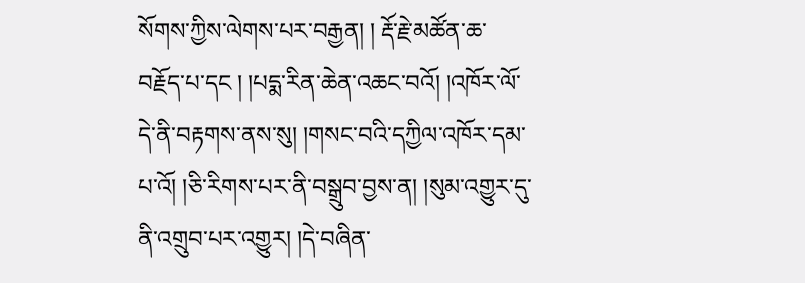སོགས་ཀྱིས་ལེགས་པར་བརྒྱན། ། རྡོ་རྗེ་མཚོན་ཆ་བརྗོད་པ་དང ། །པདྨ་རིན་ཆེན་འཆང་བའོ། །འཁོར་ལོ་དེ་ནི་བརྟགས་ནས་སུ། །གསང་བའི་དཀྱིལ་འཁོར་དམ་པ་འོ། །ཅི་རིགས་པར་ནི་བསྒྲུབ་བྱས་ན། །སུམ་འགྱུར་དུ་ནི་འགྲུབ་པར་འགྱུར། །དེ་བཞིན་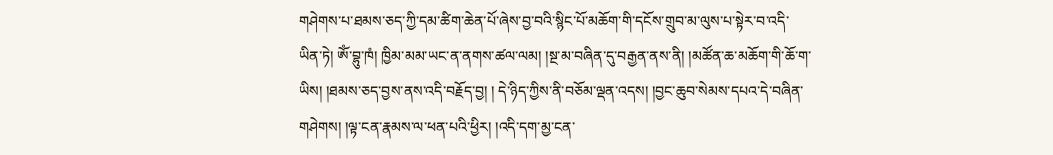གཤེགས་པ་ཐམས་ཅད་ཀྱི་དམ་ཚིག་ཆེན་པོ་ཞེས་བྱ་བའི་སྙིང་པོ་མཆོག་གི་དངོས་གྲུབ་མ་ལུས་པ་སྟེར་བ་འདི་
ཡིན་ཏེ། ཨོཾ་བྷུ་ཁཾ། ཁྱིམ་མམ་ཡང་ན་ནགས་ཚལ་ལམ། །སྔ་མ་བཞིན་དུ་བརྒྱན་ནས་ནི། །མཚོན་ཆ་མཆོག་གི་ཆོ་ག་ཡིས། །ཐམས་ཅད་བྱས་ནས་འདི་བརྗོད་བྱ། ། དེ་ཉིད་ཀྱིས་ནི་བཅོམ་ལྡན་འདས། །བྱང་ཆུབ་སེམས་དཔའ་དེ་བཞིན་གཤེགས། །ལྟ་ངན་རྣམས་ལ་ཕན་པའི་ཕྱིར། །འདི་དག་མྱ་ངན་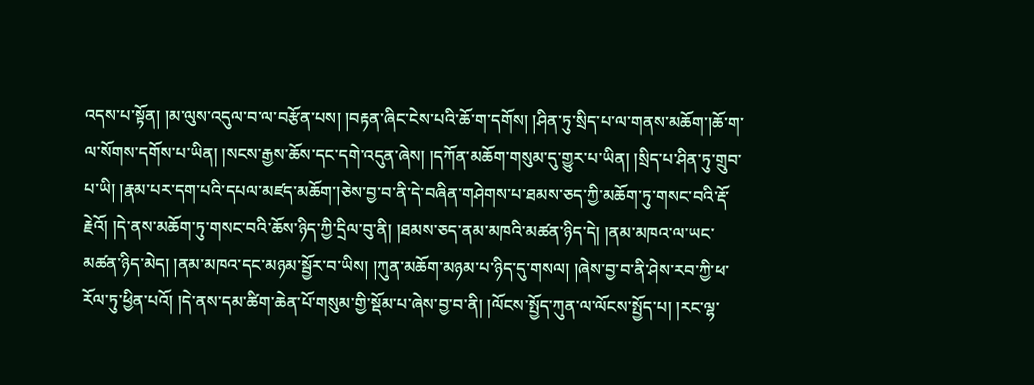འདས་པ་སྟོན། །མ་ལུས་འདུལ་བ་ལ་བརྩོན་པས། །བརྟན་ཞིང་ངེས་པའི་ཆོ་ག་དགོས། །ཤིན་ཏུ་སྲིད་པ་ལ་གནས་མཆོག་།ཆོ་ག་ལ་སོགས་དགོས་པ་ཡིན། །སངས་རྒྱས་ཆོས་དང་དགེ་འདུན་ཞེས། །དཀོན་མཆོག་གསུམ་དུ་གྱུར་པ་ཡིན། །སྲིད་པ་ཤིན་ཏུ་གྲུབ་པ་ཡི། །རྣམ་པར་དག་པའི་དཔལ་མཛད་མཆོག་།ཅེས་བྱ་བ་ནི་དེ་བཞིན་གཤེགས་པ་ཐམས་ཅད་ཀྱི་མཆོག་ཏུ་གསང་བའི་རྡོ་རྗེའོ། །དེ་ནས་མཆོག་ཏུ་གསང་བའི་ཆོས་ཉིད་ཀྱི་དྲིལ་བུ་ནི། །ཐམས་ཅད་ནམ་མཁའི་མཚན་ཉིད་དེ། །ནམ་མཁའ་ལ་ཡང་མཚན་ཉིད་མེད། །ནམ་མཁའ་དང་མཉམ་སྦྱོར་བ་ཡིས། །ཀུན་མཆོག་མཉམ་པ་ཉིད་དུ་གསལ། །ཞེས་བྱ་བ་ནི་ཤེས་རབ་ཀྱི་ཕ་རོལ་ཏུ་ཕྱིན་པའོ། །དེ་ནས་དམ་ཚིག་ཆེན་པོ་གསུམ་གྱི་སྡོམ་པ་ཞེས་བྱ་བ་ནི། །ལོངས་སྤྱོད་ཀུན་ལ་ལོངས་སྤྱོད་པ། །རང་ལྷ་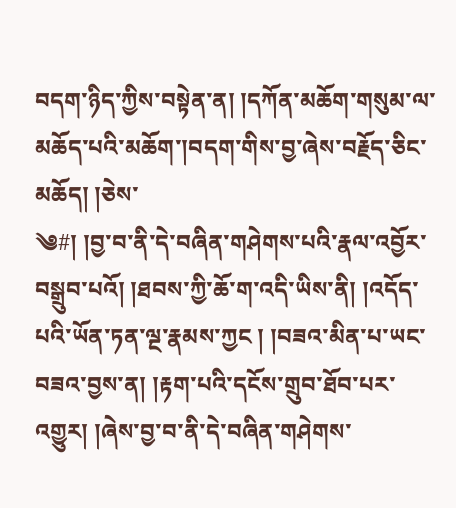བདག་ཉིད་ཀྱིས་བསྟེན་ན། །དཀོན་མཆོག་གསུམ་ལ་མཆོད་པའི་མཆོག་།བདག་གིས་བྱ་ཞེས་བརྗོད་ཅིང་མཆོད། །ཅེས་
༄#། །བྱ་བ་ནི་དེ་བཞིན་གཤེགས་པའི་རྣལ་འབྱོར་བསྒྲུབ་པའོ། །ཐབས་ཀྱི་ཆོ་ག་འདི་ཡིས་ནི། །འདོད་པའི་ཡོན་ཏན་ལྔ་རྣམས་ཀྱང ། །བཟའ་མིན་པ་ཡང་བཟའ་བྱས་ན། །རྟག་པའི་དངོས་གྲུབ་ཐོབ་པར་འགྱུར། །ཞེས་བྱ་བ་ནི་དེ་བཞིན་གཤེགས་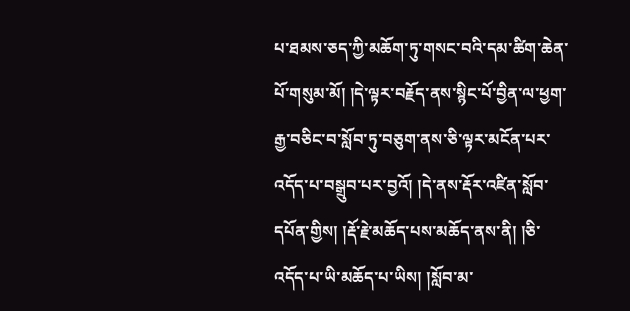པ་ཐམས་ཅད་ཀྱི་མཆོག་ཏུ་གསང་བའི་དམ་ཚིག་ཆེན་པོ་གསུམ་མོ། །དེ་ལྟར་བརྗོད་ནས་སྙིང་པོ་བྱིན་ལ་ཕྱག་རྒྱ་བཅིང་བ་སློབ་ཏུ་བཅུག་ནས་ཅི་ལྟར་མངོན་པར་འདོད་པ་བསྒྲུབ་པར་བྱའོ། །དེ་ནས་རྡོར་འཛིན་སློབ་དཔོན་གྱིས། །རྡོ་རྗེ་མཆོད་པས་མཆོད་ནས་ནི། །ཅི་འདོད་པ་ཡི་མཆོད་པ་ཡིས། །སློབ་མ་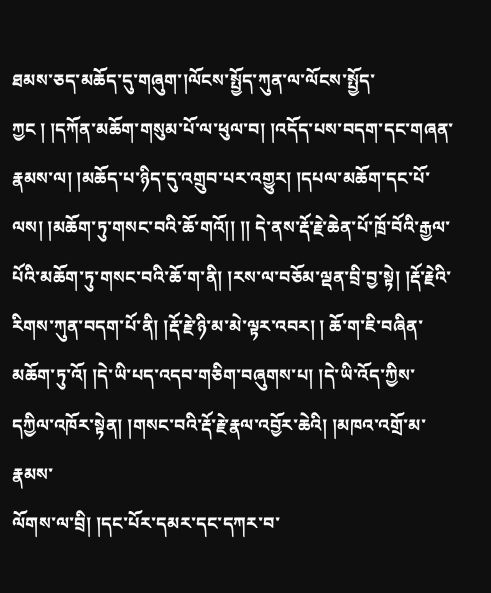ཐམས་ཅད་མཆོད་དུ་གཞུག་།ལོངས་སྤྱོད་ཀུན་ལ་ལོངས་སྤྱོད་ཀྱང ། །དཀོན་མཆོག་གསུམ་པོ་ལ་ཕུལ་བ། །འདོད་པས་བདག་དང་གཞན་རྣམས་ལ། །མཆོད་པ་ཉིད་དུ་འགྲུབ་པར་འགྱུར། །དཔལ་མཆོག་དང་པོ་ལས། །མཆོག་ཏུ་གསང་བའི་ཆོ་གའོ།། །། དེ་ནས་རྡོ་རྗེ་ཆེན་པོ་ཁྲོ་བོའི་རྒྱལ་པོའི་མཆོག་ཏུ་གསང་བའི་ཆོ་ག་ནི། །རས་ལ་བཅོམ་ལྡན་བྲི་བྱ་སྟེ། །རྡོ་རྗེའི་རིགས་ཀུན་བདག་པོ་ནི། །རྡོ་རྗེ་ཉི་མ་མེ་ལྟར་འབར། ། ཆོ་ག་ཇི་བཞིན་མཆོག་ཏུ་འོ། །དེ་ཡི་པད་འདབ་གཅིག་བཞུགས་པ། །དེ་ཡི་འོད་ཀྱིས་དཀྱིལ་འཁོར་སྟེན། །གསང་བའི་རྡོ་རྗེ་རྣལ་འབྱོར་ཆེའི། །མཁའ་འགྲོ་མ་རྣམས་
ལོགས་ལ་བྲི། །དང་པོར་དམར་དང་དཀར་བ་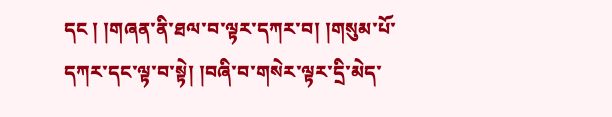དང ། །གཞན་ནི་ཐལ་བ་ལྟར་དཀར་བ། །གསུམ་པོ་དཀར་དང་ལྟ་བ་སྟེ། །བཞི་བ་གསེར་ལྟར་དྲི་མེད་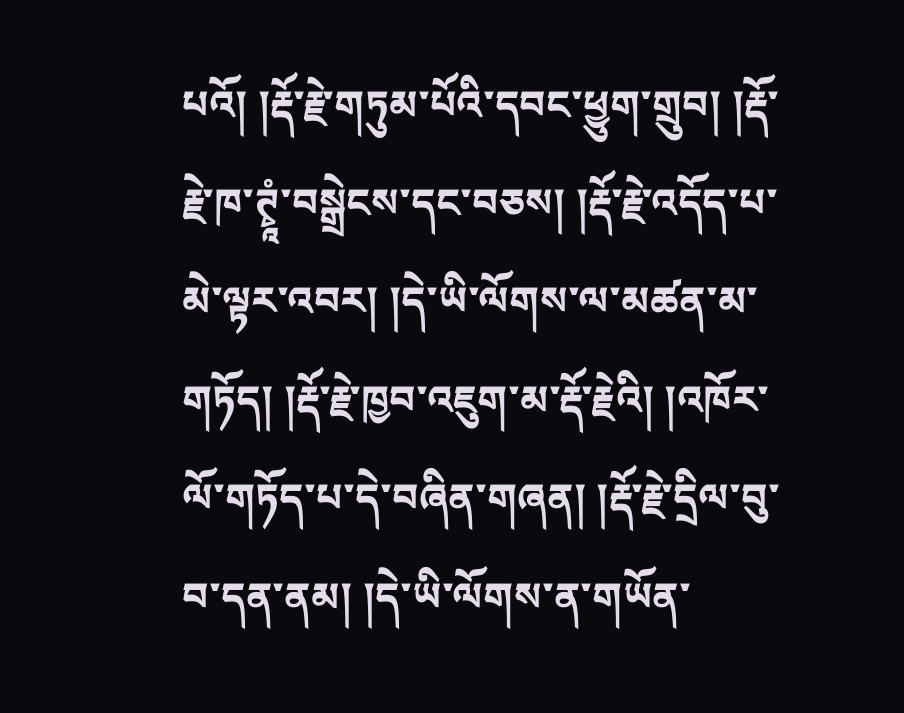པའོ། །རྡོ་རྗེ་གཏུམ་པོའི་དབང་ཕྱུག་གྲུབ། །རྡོ་རྗེ་ཁ་ཊྭཱཾ་བསྒྲེངས་དང་བཅས། །རྡོ་རྗེ་འདོད་པ་མེ་ལྟར་འབར། །དེ་ཡི་ལོགས་ལ་མཚན་མ་གཏོད། །རྡོ་རྗེ་ཁྱབ་འཇུག་མ་རྡོ་རྗེའི། །འཁོར་ལོ་གཏོད་པ་དེ་བཞིན་གཞན། །རྡོ་རྗེ་དྲིལ་བུ་བ་དན་ནམ། །དེ་ཡི་ལོགས་ན་གཡོན་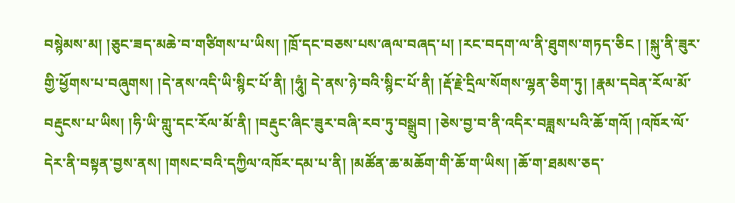བསྙེམས་མ། །ཅུང་ཟད་མཆེ་བ་གཙིགས་པ་ཡིས། །ཁྲོ་དང་བཅས་པས་ཞལ་བཞད་པ། །རང་བདག་ལ་ནི་ཐུགས་གཏད་ཅིང ། །སྐུ་ནི་ཟུར་གྱི་ཕྱོགས་པ་བཞུགས། །དེ་ནས་འདི་ཡི་སྙིང་པོ་ནི། །ཧཱུཾ། དེ་ནས་ཉེ་བའི་སྙིང་པོ་ནི། །རྡོ་རྗེ་དྲིལ་སོགས་ལྷན་ཅིག་ཏུ། །རྣམ་དབེན་རོལ་མོ་བརྡུངས་པ་ཡིས། །ཧི་ཡི་གླུ་དང་རོལ་མོ་ནི། །བརྡུང་ཞིང་ཟུར་བཞི་རབ་ཏུ་བསྒྲུབ། །ཅེས་བྱ་བ་ནི་འདིར་བཟླས་པའི་ཆོ་གའོ། །འཁོར་ལོ་དེར་ནི་བསྟན་བྱས་ནས། །གསང་བའི་དཀྱིལ་འཁོར་དམ་པ་ནི། །མཚོན་ཆ་མཆོག་གི་ཆོ་ག་ཡིས། །ཆོ་ག་ཐམས་ཅད་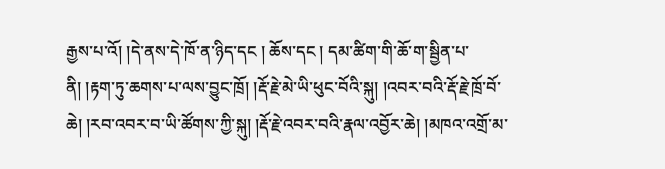རྒྱས་པ་འོ། །དེ་ནས་དེ་ཁོ་ན་ཉིད་དང ། ཆོས་དང ། དམ་ཚིག་གི་ཆོ་ག་སྦྱིན་པ་ནི། །རྟག་ཏུ་ཆགས་པ་ལས་བྱུང་ཁྲོ། །རྡོ་རྗེ་མེ་ཡི་ཕུང་བོའི་སྐུ། །འབར་བའི་རྡོ་རྗེ་ཁྲོ་བོ་ཆེ། །རབ་འབར་བ་ཡི་ཚོགས་ཀྱི་སྐུ། །རྡོ་རྗེ་འབར་བའི་རྣལ་འབྱོར་ཆེ། །མཁའ་འགྲོ་མ་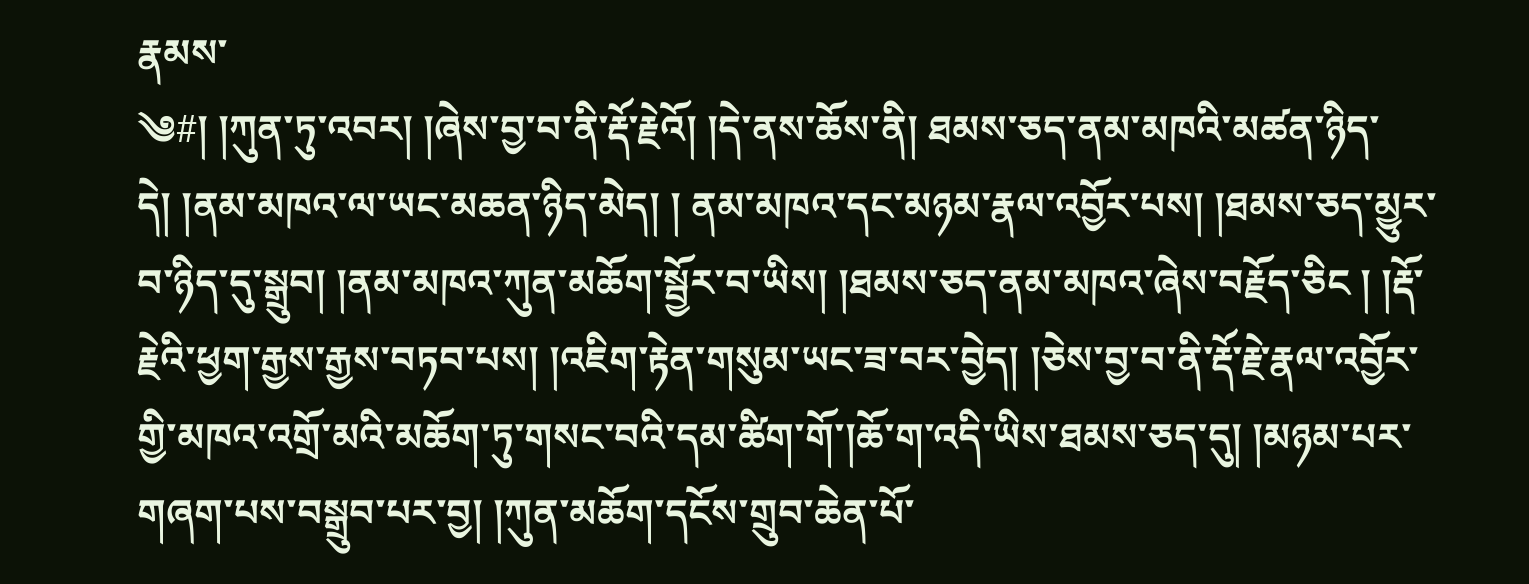རྣམས་
༄#། །ཀུན་ཏུ་འབར། །ཞེས་བྱ་བ་ནི་རྡོ་རྗེའོ། །དེ་ནས་ཆོས་ནི། ཐམས་ཅད་ནམ་མཁའི་མཚན་ཉིད་དེ། །ནམ་མཁའ་ལ་ཡང་མཆན་ཉིད་མེད། ། ནམ་མཁའ་དང་མཉམ་རྣལ་འབྱོར་པས། །ཐམས་ཅད་མྱུར་བ་ཉིད་དུ་སྒྲུབ། །ནམ་མཁའ་ཀུན་མཆོག་སྦྱོར་བ་ཡིས། །ཐམས་ཅད་ནམ་མཁའ་ཞེས་བརྗོད་ཅིང ། །རྡོ་རྗེའི་ཕྱག་རྒྱས་རྒྱས་བཏབ་པས། །འཇིག་རྟེན་གསུམ་ཡང་ཟ་བར་བྱེད། །ཅེས་བྱ་བ་ནི་རྡོ་རྗེ་རྣལ་འབྱོར་གྱི་མཁའ་འགྲོ་མའི་མཆོག་ཏུ་གསང་བའི་དམ་ཚིག་གོ་།ཆོ་ག་འདི་ཡིས་ཐམས་ཅད་དུ། །མཉམ་པར་གཞག་པས་བསྒྲུབ་པར་བྱ། །ཀུན་མཆོག་དངོས་གྲུབ་ཆེན་པོ་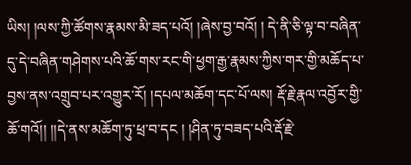ཡིས། །ལས་ཀྱི་ཚོགས་རྣམས་མི་ཟད་པའོ། །ཞེས་བྱ་བའོ། ། དེ་ནི་ཅི་ལྟ་བ་བཞིན་དུ་དེ་བཞིན་གཤེགས་པའི་ཆོ་གས་རང་གི་ཕྱག་རྒྱ་རྣམས་ཀྱིས་གར་གྱི་མཆོད་པ་བྱས་ནས་འགྲུབ་པར་འགྱུར་རོ། །དཔལ་མཆོག་དང་པོ་ལས། རྡོ་རྗེ་རྣལ་འབྱོར་གྱི་ཆོ་གའོ།། །།དེ་ནས་མཆོག་ཏུ་ཕྲ་བ་དང ། །ཤིན་ཏུ་བཟད་པའི་རྡོ་རྗེ་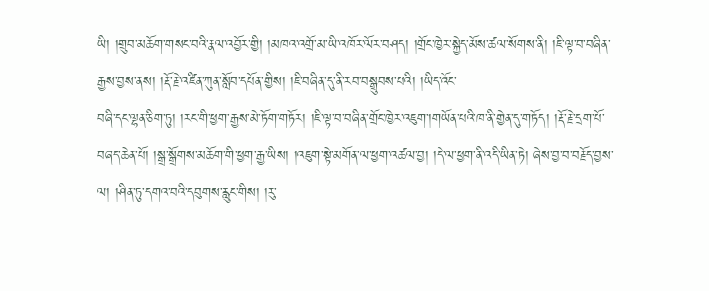ཡི། །གྲུབ་མཆོག་གསང་བའི་རྣལ་འབྱོར་གྱི། །མཁའ་འགྲོ་མ་ཡི་འཁོར་ལོར་བཤད། །གྲོང་ཁྱེར་སྐྱེད་མོས་ཚལ་སོགས་ནི། །ཇི་ལྟ་བ་བཞིན་རྒྱས་བྱས་ནས། །རྡོ་རྗེ་འཛིན་ཀུན་སློབ་དཔོན་གྱིས། །ཇི་བཞིན་དུ་ནི་རབ་བསྒྲུབས་པའི། །ཡིད་འོང་
བཞི་དང་ལྷན་ཅིག་ཏུ། །རང་གི་ཕྱག་རྒྱས་མེ་ཏོག་གཏོར། །ཇི་ལྟ་བ་བཞིན་གྲོང་ཁྱེར་འཇུག་།གཡོན་པའི་ཁ་ནི་གྱེན་དུ་གཏོད། །རྡོ་རྗེ་དྲག་པོ་བཞད་ཆེན་པོ། །སྒྲ་སྒྲོགས་མཆོག་གི་ཕྱག་རྒྱ་ཡིས། །འཇུག་སྟེ་མགོན་ལ་ཕྱག་འཚལ་བྱ། །དེ་ལ་ཕྱག་ནི་འདི་ཡིན་ཏེ། ཞེས་བྱ་བ་བརྗོད་བྱས་ལ། །ཤིན་ཏུ་དགའ་བའི་དབུགས་རླུང་གིས། །རུ་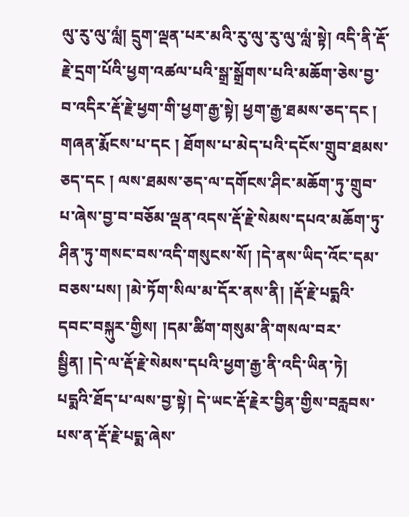ལུ་རུ་ལུ་ལླཾ། དྲུག་ལྡན་པར་མའི་རུ་ལུ་རུ་ལུ་ལླཾ་སྟེ། འདི་ནི་རྡོ་རྗེ་དྲག་པོའི་ཕྱག་འཚལ་པའི་སྒྲ་སྒྲོགས་པའི་མཆོག་ཅེས་བྱ་བ་འདིར་རྡོ་རྗེ་ཕྱག་གི་ཕྱག་རྒྱ་སྟེ། ཕྱག་རྒྱ་ཐམས་ཅད་དང ། གཞན་རྨོངས་པ་དང ། ཐོགས་པ་མེད་པའི་དངོས་གྲུབ་ཐམས་ཅད་དང ། ལས་ཐམས་ཅད་ལ་དགོངས་ཤིང་མཆོག་ཏུ་གྲུབ་པ་ཞེས་བྱ་བ་བཅོམ་ལྡན་འདས་རྡོ་རྗེ་སེམས་དཔའ་མཆོག་ཏུ་ཤིན་ཏུ་གསང་བས་འདི་གསུངས་སོ། །དེ་ནས་ཡིད་འོང་དམ་བཅས་པས། །མེ་ཏོག་སིལ་མ་དོར་ནས་ནི། །རྡོ་རྗེ་པདྨའི་དབང་བསྐུར་གྱིས། །དམ་ཚིག་གསུམ་ནི་གསལ་བར་སྦྱིན། །དེ་ལ་རྡོ་རྗེ་སེམས་དཔའི་ཕྱག་རྒྱ་ནི་འདི་ཡིན་ཏེ། པདྨའི་ཐོད་པ་ལས་བྱ་སྟེ། དེ་ཡང་རྡོ་རྗེར་བྱིན་གྱིས་བརླབས་པས་ན་རྡོ་རྗེ་པདྨ་ཞེས་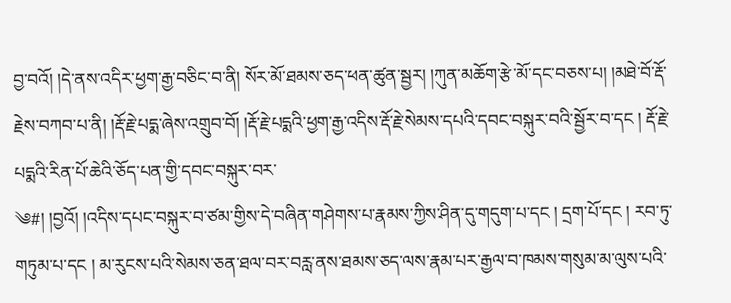བྱ་བའོ། །དེ་ནས་འདིར་ཕྱག་རྒྱ་བཅིང་བ་ནི། སོར་མོ་ཐམས་ཅད་ཕན་ཚུན་སྦྱར། །ཀུན་མཆོག་རྩེ་མོ་དང་བཅས་པ། །མཐེ་བོ་རྡོ་རྗེས་བཀབ་པ་ནི། །རྡོ་རྗེ་པདྨ་ཞེས་འགྲུབ་བོ། །རྡོ་རྗེ་པདྨའི་ཕྱག་རྒྱ་འདིས་རྡོ་རྗེ་སེམས་དཔའི་དབང་བསྐུར་བའི་སྦྱོར་བ་དང ། རྡོ་རྗེ་པདྨའི་རིན་པོ་ཆེའི་ཅོད་པན་གྱི་དབང་བསྐུར་བར་
༄#། །བྱའོ། །འདིས་དཔང་བསྐུར་བ་ཙམ་གྱིས་དེ་བཞིན་གཤེགས་པ་རྣམས་ཀྱིས་ཤིན་དུ་གདུག་པ་དང ། དྲག་པོ་དང ། རབ་ཏུ་གཏུམ་པ་དང ། མ་རུངས་པའི་སེམས་ཅན་ཐལ་བར་བརླ་ནས་ཐམས་ཅད་ལས་རྣམ་པར་རྒྱལ་བ་ཁམས་གསུམ་མ་ལུས་པའི་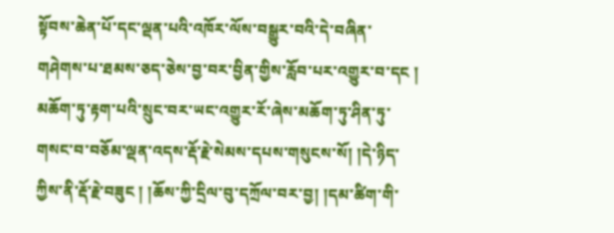སྟོབས་ཆེན་པོ་དང་ལྡན་པའི་འཁོར་ལོས་བསྒྱུར་བའི་དེ་བཞིན་གཤེགས་པ་ཐམས་ཅད་ཅེས་བྱ་བར་བྱིན་གྱིས་རློབ་པར་འགྱུར་བ་དང ། མཆོག་ཏུ་རྟག་པའི་སྲུང་བར་ཡང་འགྱུར་རོ་ཞེས་མཆོག་ཏུ་ཤིན་ཏུ་གསང་བ་བཅོམ་ལྡན་འདས་རྡོ་རྗེ་སེམས་དཔས་གསུངས་སོ། །དེ་ཉིད་ཀྱིས་ནི་རྡོ་རྗེ་བཟུང ། །ཆོས་ཀྱི་དྲིལ་བུ་དཀྲོལ་བར་བྱ། །དམ་ཚིག་གི་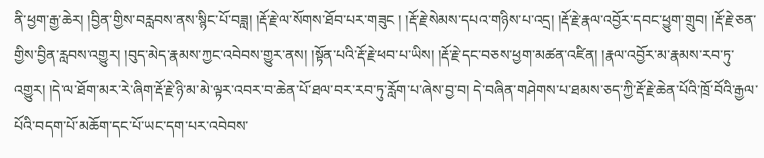ནི་ཕྱག་རྒྱ་ཆེར། །བྱིན་གྱིས་བརླབས་ནས་སྙིང་པོ་བཟླ། །རྡོ་རྗེ་ལ་སོགས་ཐོབ་པར་གཟུང ། །རྡོ་རྗེ་སེམས་དཔའ་གཉིས་པ་འདྲ། །རྡོ་རྗེ་རྣལ་འབྱོར་དབང་ཕྱུག་གྲུབ། །རྡོ་རྗེ་ཅན་གྱིས་བྱིན་རླབས་འགྱུར། །བུད་མེད་རྣམས་ཀྱང་འབེབས་གྱུར་ནས། །སྟོན་པའི་རྡོ་རྗེ་ཕབ་པ་ཡིས། །རྡོ་རྗེ་དང་བཅས་ཕྱག་མཚན་འཛིན། །རྣལ་འབྱོར་མ་རྣམས་རབ་ཏུ་འགྱུར། །དེ་ལ་ཐོག་མར་རེ་ཞིག་རྡོ་རྗེ་ཉི་མ་མེ་ལྟར་འབར་བ་ཆེན་པོ་ཐལ་བར་རབ་ཏུ་རློག་པ་ཞེས་བྱ་བ། དེ་བཞིན་གཤེགས་པ་ཐམས་ཅད་ཀྱི་རྡོ་རྗེ་ཆེན་པོའི་ཁྲོ་བོའི་རྒྱལ་པོའི་བདག་པོ་མཆོག་དང་པོ་ཡང་དག་པར་འབེབས་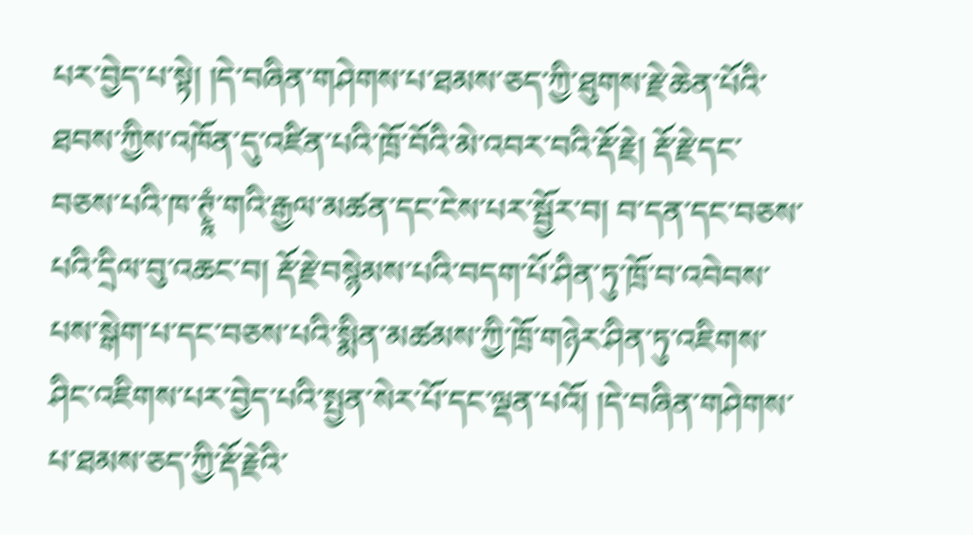པར་བྱེད་པ་སྟེ། །དེ་བཞིན་གཤེགས་པ་ཐམས་ཅད་ཀྱི་ཐུགས་རྗེ་ཆེན་པོའི་ཐབས་ཀྱིས་འཁོན་དུ་འཛིན་པའི་ཁྲོ་བོའི་མེ་འབར་བའི་རྡོ་རྗེ། རྡོ་རྗེ་དང་བཅས་པའི་ཁ་ཊྭཱཾ་གའི་རྒྱལ་མཚན་དང་ངེས་པར་སྦྱོར་བ། བ་དན་དང་བཅས་པའི་དྲིལ་བུ་འཆང་བ། རྡོ་རྗེ་བསྙེམས་པའི་བདག་པོ་ཤིན་ཏུ་ཁྲོ་བ་འབེབས་པས་སྒེག་པ་དང་བཅས་པའི་སྨིན་མཚམས་ཀྱི་ཁྲོ་གཉེར་ཤིན་ཏུ་འཇིགས་ཤིང་འཇིགས་པར་བྱེད་པའི་སྤྱན་སེར་པོ་དང་ལྡན་པའོ། །དེ་བཞིན་གཤེགས་པ་ཐམས་ཅད་ཀྱི་རྡོ་རྗེའི་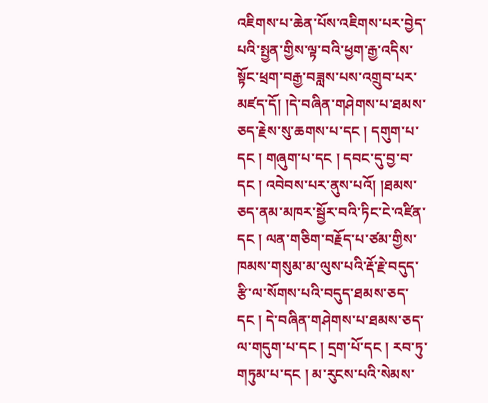འཇིགས་པ་ཆེན་པོས་འཇིགས་པར་བྱེད་པའི་སྤྱན་གྱིས་ལྟ་བའི་ཕྱག་རྒྱ་འདིས་སྟོང་ཕྲག་བརྒྱ་བཟླས་པས་འགྲུབ་པར་མཛད་དོ། །དེ་བཞིན་གཤེགས་པ་ཐམས་ཅད་རྗེས་སུ་ཆགས་པ་དང ། དགུག་པ་དང ། གཞུག་པ་དང ། དབང་དུ་བྱ་བ་དང ། འབེབས་པར་ནུས་པའོ། །ཐམས་ཅད་ནམ་མཁར་སྦྱོར་བའི་ཏིང་ངེ་འཛིན་དང ། ལན་གཅིག་བརྗོད་པ་ཙམ་གྱིས་ཁམས་གསུམ་མ་ལུས་པའི་རྡོ་རྗེ་བདུད་རྩི་ལ་སོགས་པའི་བདུད་ཐམས་ཅད་དང ། དེ་བཞིན་གཤེགས་པ་ཐམས་ཅད་ལ་གདུག་པ་དང ། དྲག་པོ་དང ། རབ་ཏུ་གཏུམ་པ་དང ། མ་རུངས་པའི་སེམས་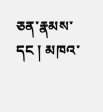ཅན་རྣམས་དང ། མཁའ་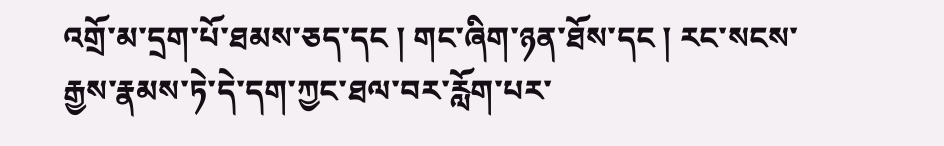འགྲོ་མ་དྲག་པོ་ཐམས་ཅད་དང ། གང་ཞིག་ཉན་ཐོས་དང ། རང་སངས་རྒྱས་རྣམས་ཏེ་དེ་དག་ཀྱང་ཐལ་བར་རློག་པར་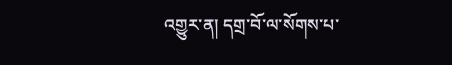འགྱུར་ན། དགྲ་བོ་ལ་སོགས་པ་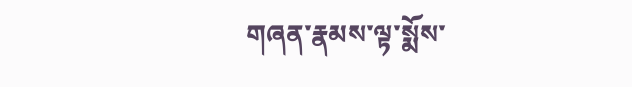གཞན་རྣམས་ལྟ་སྨོས་